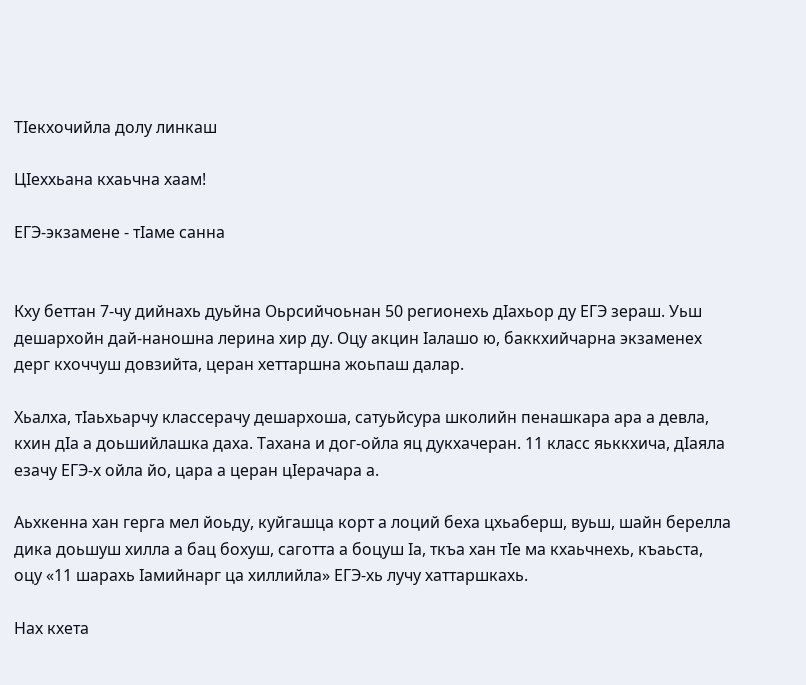ТIекхочийла долу линкаш

ЦIеххьана кхаьчна хаам!

ЕГЭ-экзамене - тIаме санна


Кху беттан 7-чу дийнахь дуьйна Оьрсийчоьнан 50 регионехь дIахьор ду ЕГЭ зераш. Уьш дешархойн дай-наношна лерина хир ду. Оцу акцин Iалашо ю, баккхийчарна экзаменех дерг кхоччуш довзийта, церан хеттаршна жоьпаш далар.

Хьалха, тIаьхьарчу классерачу дешархоша, сатуьйсура школийн пенашкара ара а девла, кхин дIа а доьшийлашка даха. Тахана и дог-ойла яц дукхачеран. 11 класс яьккхича, дIаяла езачу ЕГЭ-х ойла йо, цара а церан цIерачара а.

Аьхкенна хан герга мел йоьду, куйгашца корт а лоций беха цхьаберш, вуьш, шайн берелла дика доьшуш хилла а бац бохуш, саготта а боцуш Iа, ткъа хан тIе ма кхаьчнехь, къаьста, оцу «11 шарахь Iамийнарг ца хиллийла» ЕГЭ-хь лучу хаттаршкахь.

Нах кхета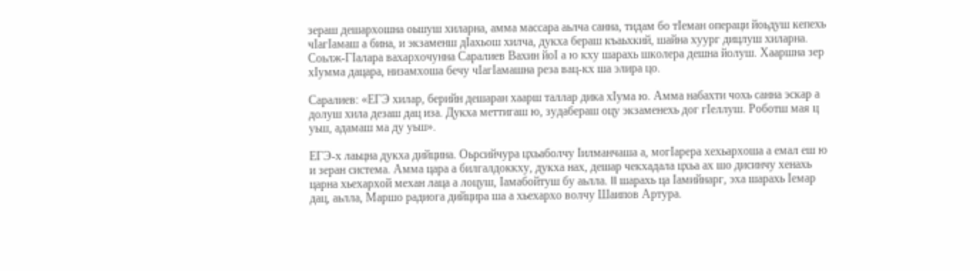зераш дешархошна оьшуш хиларна, амма массара аьлча санна, тидам бо тIеман операци йоьдуш кепехь чIагIамаш а бина, и экзаменш дIахьош хилча, дукха бераш къаьхкий, шайна хуург дицлуш хиларна. Соьлж-ГIалара вахархочунна Саралиев Вахин йоI а ю кху шарахь школера дешна йолуш. Хааршна зер хIумма дацара, низамхоша бечу чIагIамашна реза вац-кх ша элира цо.

Саралиев: «ЕГЭ хилар, берийн дешаран хаарш таллар дика хIума ю. Амма набахти чохь санна эскар а долуш хила дезаш дац иза. Дукха меттигаш ю, зудабераш оцу экзаменехь дог гIеллуш. Роботш мая ц уьш, адамаш ма ду уьш».

ЕГЭ-х лаьцна дукха дийцина. Оьрсийчура цхьаболчу Iилманчаша а, могIарера хехьархоша а емал еш ю и зеран система. Амма цара а билгалдоккху, дукха нах, дешар чекхадала цхьа ах шо дисинчу хенахь царна хьехархой механ лаца а лоцуш, Iамабойтуш бу аьлла. II шарахь ца Iамийнарг, эха шарахь Iемар дац, аьлла, Маршо радиога дийцира ша а хьехархо волчу Шаипов Артура.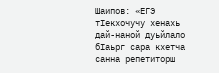Шаипов: «ЕГЭ тIекхочучу хенахь дай-наной дуьйлало бIаьрг сара кхетча санна репетиторш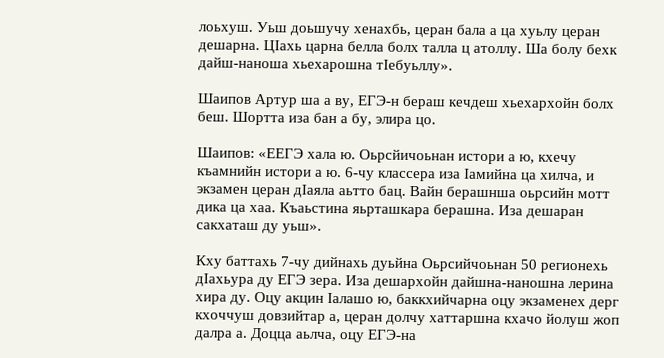лоьхуш. Уьш доьшучу хенахбь, церан бала а ца хуьлу церан дешарна. ЦIахь царна белла болх талла ц атоллу. Ша болу бехк дайш-наноша хьехарошна тIебуьллу».

Шаипов Артур ша а ву, ЕГЭ-н бераш кечдеш хьехархойн болх беш. Шортта иза бан а бу, элира цо.

Шаипов: «ЕЕГЭ хала ю. Оьрсйичоьнан истори а ю, кхечу къамнийн истори а ю. 6-чу классера иза Iамийна ца хилча, и экзамен церан дIаяла аьтто бац. Вайн берашнша оьрсийн мотт дика ца хаа. Къаьстина яьрташкара берашна. Иза дешаран сакхаташ ду уьш».

Кху баттахь 7-чу дийнахь дуьйна Оьрсийчоьнан 50 регионехь дIахьура ду ЕГЭ зера. Иза дешархойн дайшна-наношна лерина хира ду. Оцу акцин Iалашо ю, баккхийчарна оцу экзаменех дерг кхоччуш довзийтар а, церан долчу хаттаршна кхачо йолуш жоп далра а. Доцца аьлча, оцу ЕГЭ-на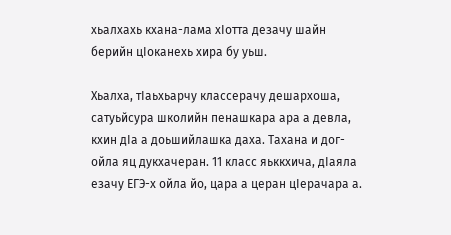хьалхахь кхана-лама хIотта дезачу шайн берийн цIоканехь хира бу уьш.

Хьалха, тIаьхьарчу классерачу дешархоша, сатуьйсура школийн пенашкара ара а девла, кхин дIа а доьшийлашка даха. Тахана и дог-ойла яц дукхачеран. 11 класс яьккхича, дIаяла езачу ЕГЭ-х ойла йо, цара а церан цIерачара а.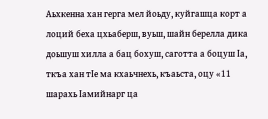Аьхкенна хан герга мел йоьду, куйгашца корт а лоций беха цхьаберш, вуьш, шайн берелла дика доьшуш хилла а бац бохуш, саготта а боцуш Iа, ткъа хан тIе ма кхаьчнехь, къаьста, оцу «11 шарахь Iамийнарг ца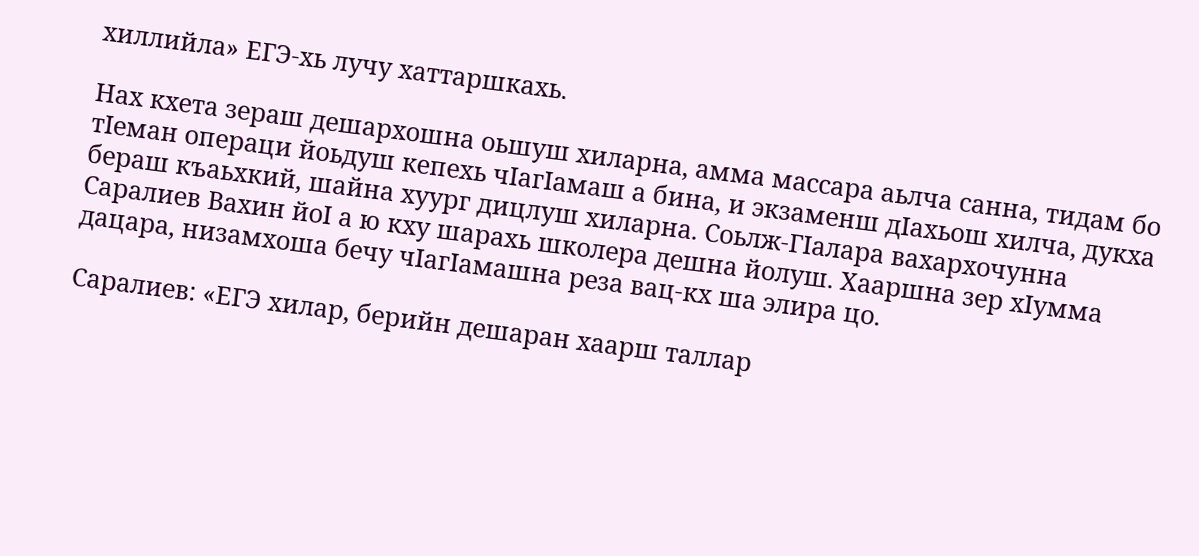хиллийла» ЕГЭ-хь лучу хаттаршкахь.

Нах кхета зераш дешархошна оьшуш хиларна, амма массара аьлча санна, тидам бо тIеман операци йоьдуш кепехь чIагIамаш а бина, и экзаменш дIахьош хилча, дукха бераш къаьхкий, шайна хуург дицлуш хиларна. Соьлж-ГIалара вахархочунна Саралиев Вахин йоI а ю кху шарахь школера дешна йолуш. Хааршна зер хIумма дацара, низамхоша бечу чIагIамашна реза вац-кх ша элира цо.

Саралиев: «ЕГЭ хилар, берийн дешаран хаарш таллар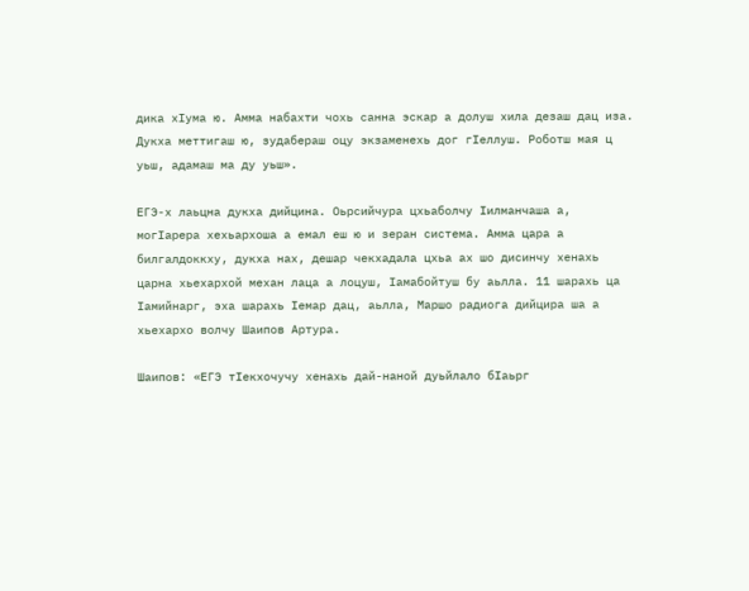дика хIума ю. Амма набахти чохь санна эскар а долуш хила дезаш дац иза. Дукха меттигаш ю, зудабераш оцу экзаменехь дог гIеллуш. Роботш мая ц уьш, адамаш ма ду уьш».

ЕГЭ-х лаьцна дукха дийцина. Оьрсийчура цхьаболчу Iилманчаша а, могIарера хехьархоша а емал еш ю и зеран система. Амма цара а билгалдоккху, дукха нах, дешар чекхадала цхьа ах шо дисинчу хенахь царна хьехархой механ лаца а лоцуш, Iамабойтуш бу аьлла. 11 шарахь ца Iамийнарг, эха шарахь Iемар дац, аьлла, Маршо радиога дийцира ша а хьехархо волчу Шаипов Артура.

Шаипов: «ЕГЭ тIекхочучу хенахь дай-наной дуьйлало бIаьрг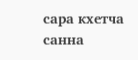сара кхетча санна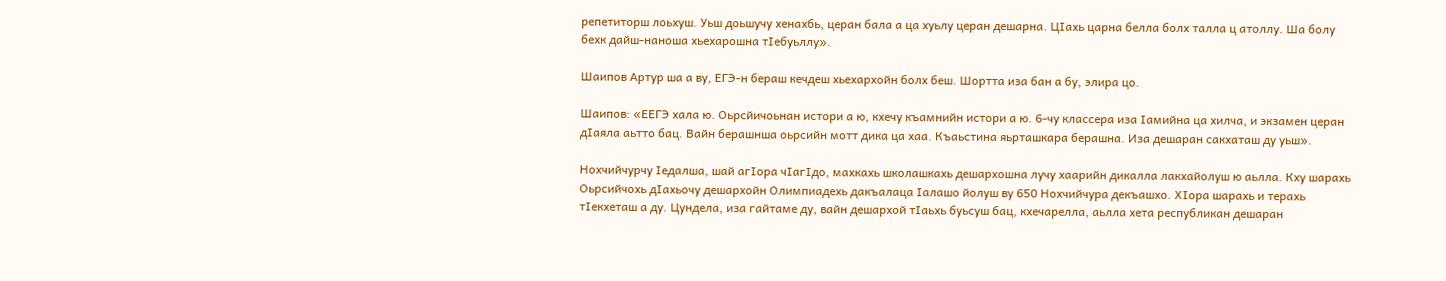репетиторш лоьхуш. Уьш доьшучу хенахбь, церан бала а ца хуьлу церан дешарна. ЦIахь царна белла болх талла ц атоллу. Ша болу бехк дайш-наноша хьехарошна тIебуьллу».

Шаипов Артур ша а ву, ЕГЭ-н бераш кечдеш хьехархойн болх беш. Шортта иза бан а бу, элира цо.

Шаипов: «ЕЕГЭ хала ю. Оьрсйичоьнан истори а ю, кхечу къамнийн истори а ю. 6-чу классера иза Iамийна ца хилча, и экзамен церан дIаяла аьтто бац. Вайн берашнша оьрсийн мотт дика ца хаа. Къаьстина яьрташкара берашна. Иза дешаран сакхаташ ду уьш».

Нохчийчурчу Iедалша, шай агIора чIагIдо, махкахь школашкахь дешархошна лучу хаарийн дикалла лакхайолуш ю аьлла. Кху шарахь Оьрсийчохь дIахьочу дешархойн Олимпиадехь дакъалаца Iалашо йолуш ву 650 Нохчийчура декъашхо. ХIора шарахь и терахь тIекхеташ а ду. Цундела, иза гайтаме ду, вайн дешархой тIаьхь буьсуш бац, кхечарелла, аьлла хета республикан дешаран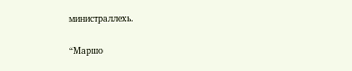министраллехь.

“Маршо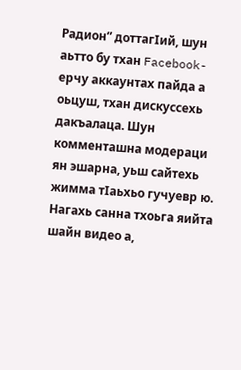Радион” доттагIий, шун аьтто бу тхан Facebook-ерчу аккаунтах пайда а оьцуш, тхан дискуссехь дакъалаца. Шун комменташна модераци ян эшарна, уьш сайтехь жимма тIаьхьо гучуевр ю. Нагахь санна тхоьга яийта шайн видео а,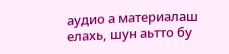аудио а материалаш елахь, шун аьтто бу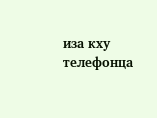иза кху телефонца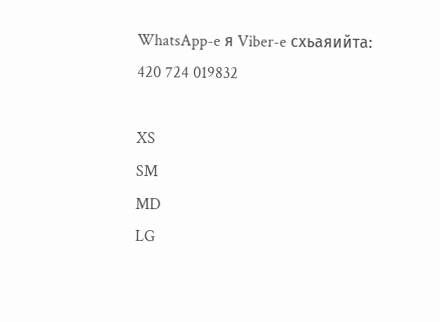WhatsApp-e я Viber-e схьаяийта: 420 724 019832

XS
SM
MD
LG